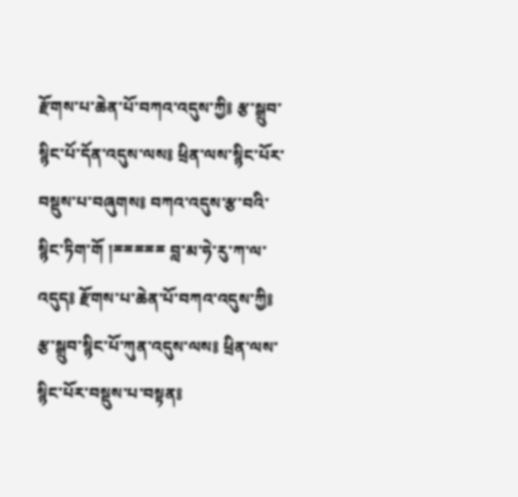རྫོགས་པ་ཆེན་པོ་བཀའ་འདུས་ཀྱི༔ རྩ་སྒྲུབ་སྙིང་པོ་དོན་འདུས་ལས༔ ཕྲིན་ལས་སྙིང་པོར་བསྡུས་པ་བཞུགས༔ བཀའ་འདུས་རྩ་བའི་སྙིང་ཏིག་གོ །ྈྈྈྈྈ བླ་མ་ཧེ་རུ་ཀ་ལ་འདུད༔ རྫོགས་པ་ཆེན་པོ་བཀའ་འདུས་ཀྱི༔ རྩ་སྒྲུབ་སྙིང་པོ་ཀུན་འདུས་ལས༔ ཕྲིན་ལས་སྙིང་པོར་བསྡུས་པ་བསྟན༔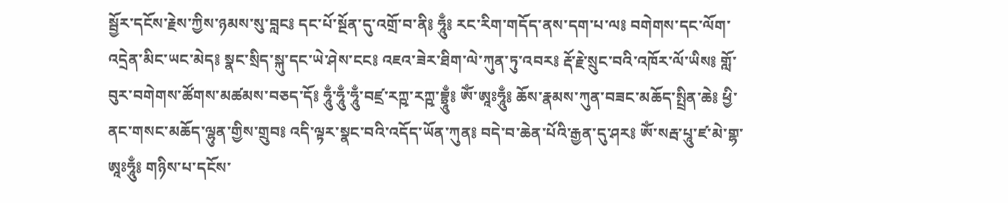སྦྱོར་དངོས་རྗེས་ཀྱིས་ཉམས་སུ་བླང༔ དང་པོ་སྔོན་དུ་འགྲོ་བ་ནི༔ ཧཱུྃ༔ རང་རིག་གདོད་ནས་དག་པ་ལ༔ བགེགས་དང་ལོག་འདྲེན་མིང་ཡང་མེད༔ སྣང་སྲིད་སྐུ་དང་ཡེ་ཤེས་ངང༔ འཇའ་ཟེར་ཐིག་ལེ་ཀུན་ཏུ་འབར༔ རྡོ་རྗེ་སྲུང་བའི་འཁོར་ལོ་ཡིས༔ གློ་བུར་བགེགས་ཚོགས་མཚམས་བཅད་དོ༔ ཧཱུྃ་ཧཱུྃ་ཧཱུྃ་བཛྲ་རཀྵ་རཀྵ་བྷྲཱུྃ༔ ཨོཾ་ཨཱཿཧཱུྃ༔ ཆོས་རྣམས་ཀུན་བཟང་མཆོད་སྤྲིན་ཆེ༔ ཕྱི་ནང་གསང་མཆོད་ལྷུན་གྱིས་གྲུབ༔ འདི་ལྟར་སྣང་བའི་འདོད་ཡོན་ཀུན༔ བདེ་བ་ཆེན་པོའི་རྒྱན་དུ་ཤར༔ ཨོཾ་སརྦ་པཱུ་ཛ་མེ་གྷ་ཨཱཿཧཱུྃ༔ གཉིས་པ་དངོས་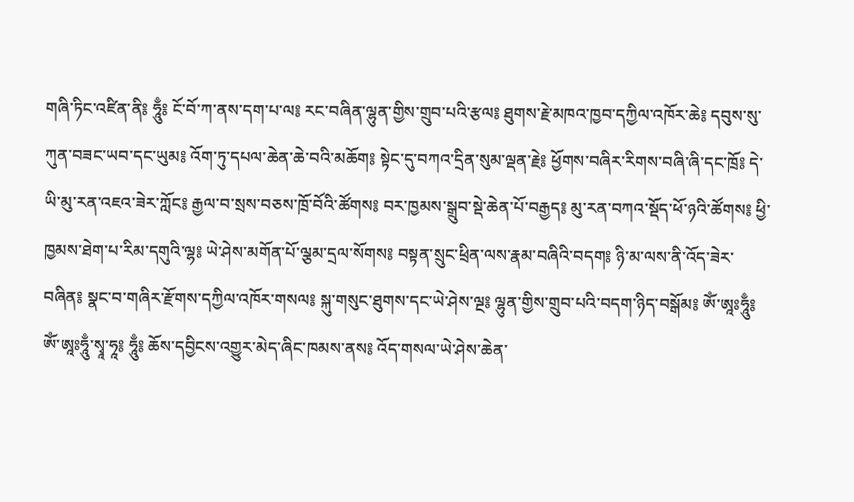གཞི་ཏིང་འཛིན་ནི༔ ཧཱུྃ༔ ངོ་བོ་ཀ་ནས་དག་པ་ལ༔ རང་བཞིན་ལྷུན་གྱིས་གྲུབ་པའི་རྩལ༔ ཐུགས་རྗེ་མཁའ་ཁྱབ་དཀྱིལ་འཁོར་ཆེ༔ དབུས་སུ་ཀུན་བཟང་ཡབ་དང་ཡུམ༔ འོག་ཏུ་དཔལ་ཆེན་ཆེ་བའི་མཆོག༔ སྟེང་དུ་བཀའ་དྲིན་སུམ་ལྡན་རྗེ༔ ཕྱོགས་བཞིར་རིགས་བཞི་ཞི་དང་ཁྲོ༔ དེ་ཡི་མུ་རན་འཇའ་ཟེར་ཀློང༔ རྒྱལ་བ་སྲས་བཅས་ཁྲོ་བོའི་ཚོགས༔ བར་ཁྱམས་སྒྲུབ་སྡེ་ཆེན་པོ་བརྒྱད༔ མུ་རན་བཀའ་སྡོད་ཕོ་ཉའི་ཚོགས༔ ཕྱི་ཁྱམས་ཐེག་པ་རིམ་དགུའི་ལྷ༔ ཡེ་ཤེས་མགོན་པོ་ལྕམ་དྲལ་སོགས༔ བསྟན་སྲུང་ཕྲིན་ལས་རྣམ་བཞིའི་བདག༔ ཉི་མ་ལས་ནི་འོད་ཟེར་བཞིན༔ སྣང་བ་གཞིར་རྫོགས་དཀྱིལ་འཁོར་གསལ༔ སྐུ་གསུང་ཐུགས་དང་ཡེ་ཤེས་ལྔ༔ ལྷུན་གྱིས་གྲུབ་པའི་བདག་ཉིད་བསྒོམ༔ ཨོཾ་ཨཱཿཧཱུྃ༔ ཨོཾ་ཨཱཿཧཱུྃ་སྭཱ་ཧཱ༔ ཧཱུྃ༔ ཆོས་དབྱིངས་འགྱུར་མེད་ཞིང་ཁམས་ནས༔ འོད་གསལ་ཡེ་ཤེས་ཆེན་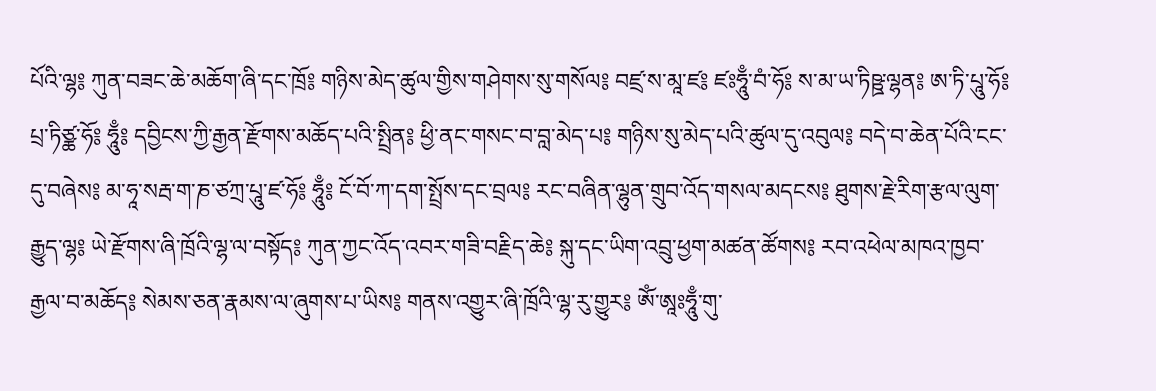པོའི་ལྷ༔ ཀུན་བཟང་ཆེ་མཆོག་ཞི་དང་ཁྲོ༔ གཉིས་མེད་ཚུལ་གྱིས་གཤེགས་སུ་གསོལ༔ བཛྲ་ས་མཱ་ཛ༔ ཛཿཧཱུྃ་བཾ་ཧོ༔ ས་མ་ཡ་ཏིཥྛ་ལྷན༔ ཨ་ཏི་པཱུ་ཧོ༔ པྲ་ཏིཙྪ་ཧོ༔ ཧཱུྃ༔ དབྱིངས་ཀྱི་རྒྱན་རྫོགས་མཆོད་པའི་སྤྲིན༔ ཕྱི་ནང་གསང་བ་བླ་མེད་པ༔ གཉིས་སུ་མེད་པའི་ཚུལ་དུ་འབུལ༔ བདེ་བ་ཆེན་པོའི་ངང་དུ་བཞེས༔ མ་ཧཱ་སརྦ་ག་ཎ་ཙཀྲ་པཱུ་ཛ་ཧོ༔ ཧཱུྃ༔ ངོ་བོ་ཀ་དག་སྤྲོས་དང་བྲལ༔ རང་བཞིན་ལྷུན་གྲུབ་འོད་གསལ་མདངས༔ ཐུགས་རྗེ་རིག་རྩལ་ལུག་རྒྱུད་ལྷ༔ ཡེ་རྫོགས་ཞི་ཁྲོའི་ལྷ་ལ་བསྟོད༔ ཀུན་ཀྱང་འོད་འབར་གཟི་བརྗིད་ཆེ༔ སྐུ་དང་ཡིག་འབྲུ་ཕྱག་མཚན་ཚོགས༔ རབ་འཕེལ་མཁའ་ཁྱབ་རྒྱལ་བ་མཆོད༔ སེམས་ཅན་རྣམས་ལ་ཞུགས་པ་ཡིས༔ གནས་འགྱུར་ཞི་ཁྲོའི་ལྷ་རུ་གྱུར༔ ཨོཾ་ཨཱཿཧཱུྃ་གུ་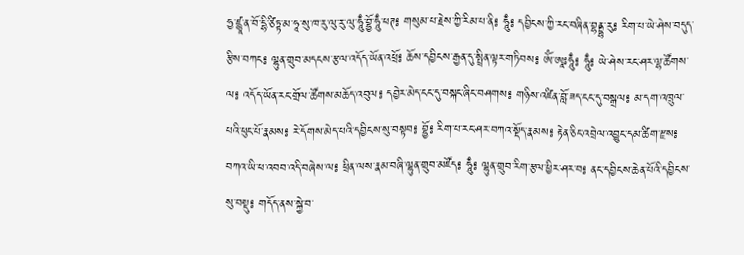ཧྱ་ཛྙཱ་ན་བོ་དྷི་ཙིཏྟ་མ་ཧཱ་སུ་ཁ་རུ་ལུ་རུ་ལུ་ཧཱུྃ་བྷྱོ་ཧཱུྃ་ཕཊ༔ གསུམ་པ་རྗེས་ཀྱི་རིམ་པ་ནི༔ ཧཱུྃ༔ དབྱིངས་ཀྱི་རང་བཞིན་བྷནྡྷ་རུ༔ རིག་པ་ཡེ་ཤེས་བདུད་རྩིས་བཀང༔ ལྷུན་གྲུབ་མདངས་རྩལ་འདོད་ཡོན་འཕྲོ༔ ཆོས་དབྱིངས་རྒྱན་དུ་སྤྲིན་ལྟར་གཏིབས༔ ཨོཾ་ཨཱཿཧཱུྃ༔ ཧཱུྃ༔ ཡེ་ཤེས་རང་ཤར་ལྷ་ཚོགས་ལ༔ འདོད་ཡོན་རང་གྲོལ་ཚོགས་མཆོད་འབུལ༔ དབྱེར་མེད་ངང་དུ་བསྐང་ཞིང་བཤགས༔ གཉིས་འཛིན་བློ་ཟད་ངང་དུ་བསྒྲལ༔ མ་དག་འཁྲུལ་པའི་ཕུང་པོ་རྣམས༔ རེ་དོགས་མེད་པའི་དབྱིངས་སུ་བསྟབ༔ བྷྱོ༔ རིག་པ་རང་ཤར་བཀའ་སྡོད་རྣམས༔ རྟེན་ཅིང་འབྲེལ་འབྱུང་དམ་ཚིག་རྫས༔ བཀའ་ཡི་ཕ་འབབ་འདི་བཞེས་ལ༔ ཕྲིན་ལས་རྣམ་བཞི་ལྷུན་གྲུབ་མཛོད༔ ཧཱུྃ༔ ལྷུན་གྲུབ་རིག་རྩལ་ཕྱིར་ཤར་བ༔ ནང་དབྱིངས་ཆེན་པོའི་དབྱིངས་སུ་བསྡུ༔ གདོད་ནས་སྐྱེ་བ་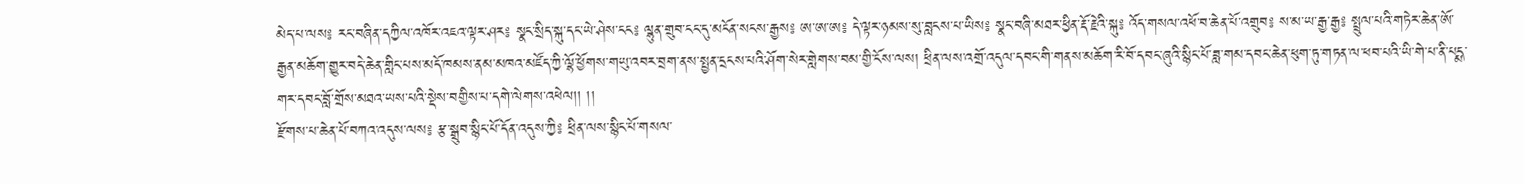མེད་པ་ལས༔ རང་བཞིན་དཀྱིལ་འཁོར་འཇའ་ལྟར་ཤར༔ སྣང་སྲིད་སྐུ་དང་ཡེ་ཤེས་ངང༔ ལྷུན་གྲུབ་ངང་དུ་མངོན་སངས་རྒྱས༔ ཨ་ཨ་ཨ༔ དེ་ལྟར་ཉམས་སུ་བླངས་པ་ཡིས༔ སྣང་བཞི་མཐར་ཕྱིན་རྡོ་རྗེའི་སྐུ༔ འོད་གསལ་འཕོ་བ་ཆེན་པོ་འགྲུབ༔ ས་མ་ཡ་རྒྱ་རྒྱ༔ སྤྲུལ་པའི་གཏེར་ཆེན་ཨོ་རྒྱན་མཆོག་གྱུར་བདེ་ཆེན་གླིང་པས་མདོ་ཁམས་ནམ་མཁའ་མཛོད་ཀྱི་ལྷོ་ཕྱོགས་གཡུ་འབར་བྲག་ནས་སྤྱན་དྲངས་པའི་ཤོག་སེར་གླེགས་བམ་གྱི་ངོས་ལས། ཕྲིན་ལས་འགྲོ་འདུལ་དབང་གི་གནས་མཆོག་རི་བོ་དབང་ཞུའི་སྙིང་པོ་ཟླ་གམ་དབང་ཆེན་ཕུག་ཏུ་གཏན་ལ་ཕབ་པའི་ཡི་གེ་པ་ནི་པདྨ་གར་དབང་བློ་གྲོས་མཐའ་ཡས་པའི་སྡེས་བགྱིས་པ་དགེ་ལེགས་འཕེལ།། །།
རྫོགས་པ་ཆེན་པོ་བཀའ་འདུས་ལས༔ རྩ་སྒྲུབ་སྙིང་པོ་དོན་འདུས་ཀྱི༔ ཕྲིན་ལས་སྙིང་པོ་གསལ་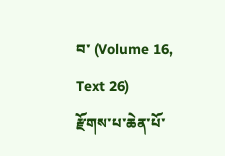བ་ (Volume 16, Text 26)
རྫོགས་པ་ཆེན་པོ་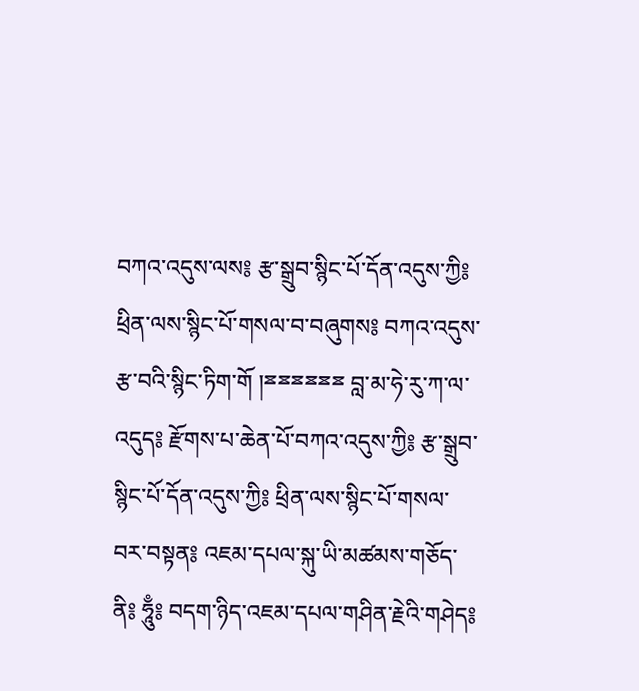བཀའ་འདུས་ལས༔ རྩ་སྒྲུབ་སྙིང་པོ་དོན་འདུས་ཀྱི༔ ཕྲིན་ལས་སྙིང་པོ་གསལ་བ་བཞུགས༔ བཀའ་འདུས་རྩ་བའི་སྙིང་ཏིག་གོ །ྈྈྈྈྈྈ བླ་མ་ཧེ་རུ་ཀ་ལ་འདུད༔ རྫོགས་པ་ཆེན་པོ་བཀའ་འདུས་ཀྱི༔ རྩ་སྒྲུབ་སྙིང་པོ་དོན་འདུས་ཀྱི༔ ཕྲིན་ལས་སྙིང་པོ་གསལ་བར་བསྟན༔ འཇམ་དཔལ་སྐུ་ཡི་མཚམས་གཅོད་ནི༔ ཧཱུྃ༔ བདག་ཉིད་འཇམ་དཔལ་གཤིན་རྗེའི་གཤེད༔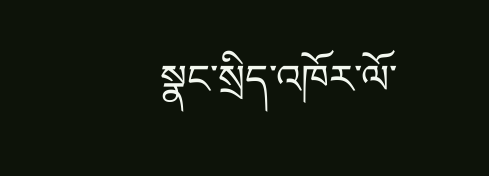སྣང་སྲིད་འཁོར་ལོ་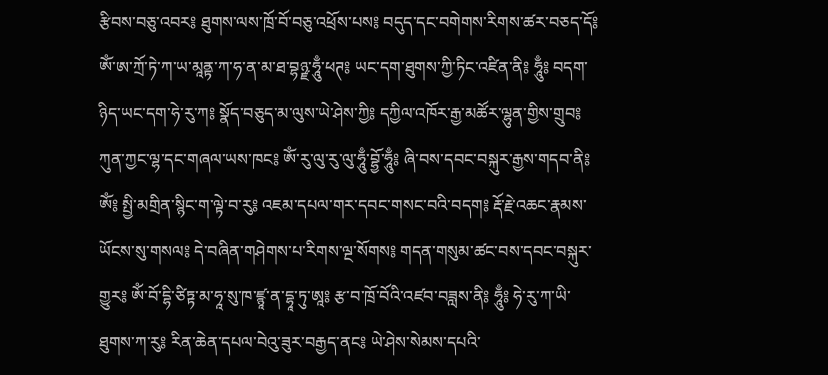རྩིབས་བཅུ་འབར༔ ཐུགས་ལས་ཁྲོ་བོ་བཅུ་འཕྲོས་པས༔ བདུད་དང་བགེགས་རིགས་ཚར་བཅད་དོ༔ ཨོཾ་ཨ་ཀྲོ་ཏེ་ཀ་ཡ་མཱནྟ་ཀ་ཧ་ན་མ་ཐ་བྷཉྫ་ཧཱུྃ་ཕཊ༔ ཡང་དག་ཐུགས་ཀྱི་ཏིང་འཛིན་ནི༔ ཧཱུྃ༔ བདག་ཉིད་ཡང་དག་ཧེ་རུ་ཀ༔ སྣོད་བཅུད་མ་ལུས་ཡེ་ཤེས་ཀྱི༔ དཀྱིལ་འཁོར་རྒྱ་མཚོར་ལྷུན་གྱིས་གྲུབ༔ ཀུན་ཀྱང་ལྷ་དང་གཞལ་ཡས་ཁང༔ ཨོཾ་རུ་ལུ་རུ་ལུ་ཧཱུྃ་བྷྱོ་ཧཱུྃ༔ ཞི་བས་དབང་བསྐུར་རྒྱས་གདབ་ནི༔ ཨོཾ༔ སྤྱི་མགྲིན་སྙིང་ག་ལྟེ་བ་རུ༔ འཇམ་དཔལ་གར་དབང་གསང་བའི་བདག༔ རྡོ་རྗེ་འཆང་རྣམས་ཡོངས་སུ་གསལ༔ དེ་བཞིན་གཤེགས་པ་རིགས་ལྔ་སོགས༔ གདན་གསུམ་ཚང་བས་དབང་བསྐུར་གྱུར༔ ཨོཾ་བོ་དྷི་ཙིཏྟ་མ་ཧཱ་སུ་ཁ་ཛྙཱ་ན་དྷཱ་ཏུ་ཨཱ༔ རྩ་བ་ཁྲོ་བོའི་འཛབ་བཟླས་ནི༔ ཧཱུྃ༔ ཧེ་རུ་ཀ་ཡི་ཐུགས་ཀ་རུ༔ རིན་ཆེན་དཔལ་བེའུ་ཟུར་བརྒྱད་ནང༔ ཡེ་ཤེས་སེམས་དཔའི་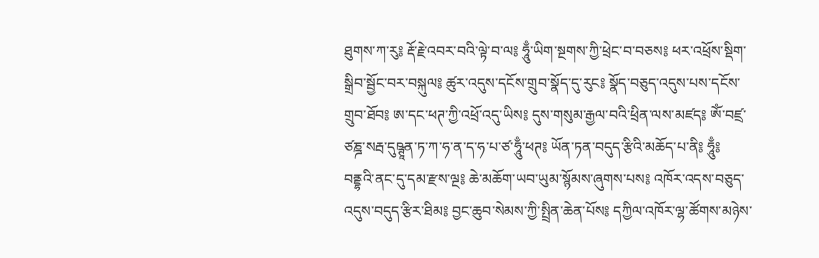ཐུགས་ཀ་རུ༔ རྡོ་རྗེ་འབར་བའི་ལྟེ་བ་ལ༔ ཧཱུྃ་ཡིག་སྔགས་ཀྱི་ཕྲེང་བ་བཅས༔ ཕར་འཕྲོས་སྡིག་སྒྲིབ་སྦྱོང་བར་བསྐུལ༔ ཚུར་འདུས་དངོས་གྲུབ་སྣོད་དུ་རུང༔ སྣོད་བཅུད་འདུས་པས་དངོས་གྲུབ་ཐོབ༔ ཨ་དང་ཕཊ་ཀྱི་འཕྲོ་འདུ་ཡིས༔ དུས་གསུམ་རྒྱལ་བའི་ཕྲིན་ལས་མཛད༔ ཨོཾ་བཛྲ་ཙཎྜ་སརྦ་དུཥྚཱན་ཏ་ཀ་ཧ་ན་ད་ཧ་པ་ཙ་ཧཱུྃ་ཕཊ༔ ཡོན་ཏན་བདུད་རྩིའི་མཆོད་པ་ནི༔ ཧཱུྃ༔ བནྡྷའི་ནང་དུ་དམ་རྫས་ལྔ༔ ཆེ་མཆོག་ཡབ་ཡུམ་སྙོམས་ཞུགས་པས༔ འཁོར་འདས་བཅུད་འདུས་བདུད་རྩིར་ཐིམ༔ བྱང་ཆུབ་སེམས་ཀྱི་སྤྲིན་ཆེན་པོས༔ དཀྱིལ་འཁོར་ལྷ་ཚོགས་མཉེས་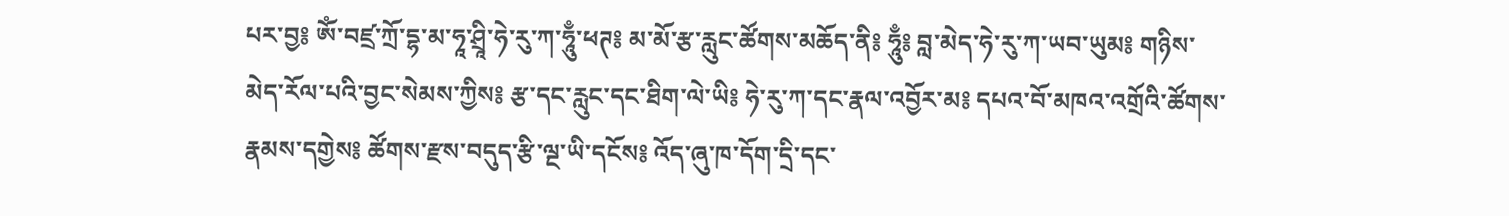པར་བྱ༔ ཨོཾ་བཛྲ་ཀྲོ་དྷ་མ་ཧཱ་ཤྲཱི་ཧེ་རུ་ཀ་ཧཱུྃ་ཕཊ༔ མ་མོ་རྩ་རླུང་ཚོགས་མཆོད་ནི༔ ཧཱུྃ༔ བླ་མེད་ཧེ་རུ་ཀ་ཡབ་ཡུམ༔ གཉིས་མེད་རོལ་པའི་བྱང་སེམས་ཀྱིས༔ རྩ་དང་རླུང་དང་ཐིག་ལེ་ཡི༔ ཧེ་རུ་ཀ་དང་རྣལ་འབྱོར་མ༔ དཔའ་བོ་མཁའ་འགྲོའི་ཚོགས་རྣམས་དགྱེས༔ ཚོགས་རྫས་བདུད་རྩི་ལྔ་ཡི་དངོས༔ འོད་ཞུ་ཁ་དོག་དྲི་དང་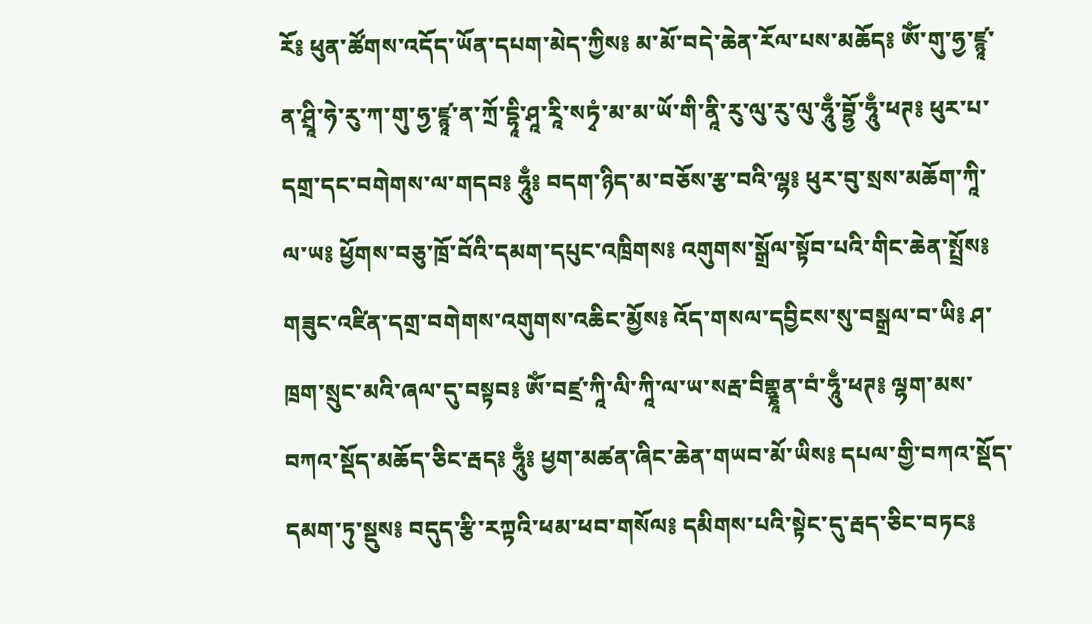རོ༔ ཕུན་ཚོགས་འདོད་ཡོན་དཔག་མེད་ཀྱིས༔ མ་མོ་བདེ་ཆེན་རོལ་པས་མཆོད༔ ཨོཾ་གུ་ཧྱ་ཛྙཱ་ན་ཤྲཱི་ཧེ་རུ་ཀ་གུ་ཧྱ་ཛྙཱ་ན་ཀྲོ་དྷཱི་ཤཱ་རཱི་སཏྭཾ་མ་མ་ཡོ་གི་ནཱི་རུ་ལུ་རུ་ལུ་ཧཱུྃ་བྷྱོ་ཧཱུྃ་ཕཊ༔ ཕུར་པ་དགྲ་དང་བགེགས་ལ་གདབ༔ ཧཱུྃ༔ བདག་ཉིད་མ་བཅོས་རྩ་བའི་ལྷ༔ ཕུར་བུ་སྲས་མཆོག་ཀཱི་ལ་ཡ༔ ཕྱོགས་བཅུ་ཁྲོ་བོའི་དམག་དཔུང་འཁྲིགས༔ འགུགས་སྒྲོལ་སྟོབ་པའི་གིང་ཆེན་སྤྲོས༔ གཟུང་འཛིན་དགྲ་བགེགས་འགུགས་འཆིང་མྱོས༔ འོད་གསལ་དབྱིངས་སུ་བསྒྲལ་བ་ཡི༔ ཤ་ཁྲག་སྲུང་མའི་ཞལ་དུ་བསྟབ༔ ཨོཾ་བཛྲ་ཀཱི་ལི་ཀཱི་ལ་ཡ་སརྦ་བིགྷྣཱན་བཾ་ཧཱུྃ་ཕཊ༔ ལྷག་མས་བཀའ་སྡོད་མཆོད་ཅིང་རྦད༔ ཧཱུྃ༔ ཕྱག་མཚན་ཞིང་ཆེན་གཡབ་མོ་ཡིས༔ དཔལ་གྱི་བཀའ་སྡོད་དམག་ཏུ་སྡུས༔ བདུད་རྩི་རཀྟའི་ཕམ་ཕབ་གསོལ༔ དམིགས་པའི་སྟེང་དུ་རྦད་ཅིང་བཏང༔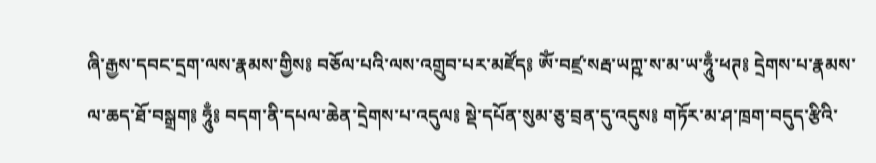ཞི་རྒྱས་དབང་དྲག་ལས་རྣམས་གྱིས༔ བཅོལ་པའི་ལས་འགྲུབ་པར་མཛོད༔ ཨོཾ་བཛྲ་སརྦ་ཡཀྵ་ས་མ་ཡ་ཧཱུྃ་ཕཊ༔ དྲེགས་པ་རྣམས་ལ་ཆད་ཐོ་བསྒྲག༔ ཧཱུྃ༔ བདག་ནི་དཔལ་ཆེན་དྲེགས་པ་འདུལ༔ སྡེ་དཔོན་སུམ་ཅུ་བྲན་དུ་འདུས༔ གཏོར་མ་ཤ་ཁྲག་བདུད་རྩིའི་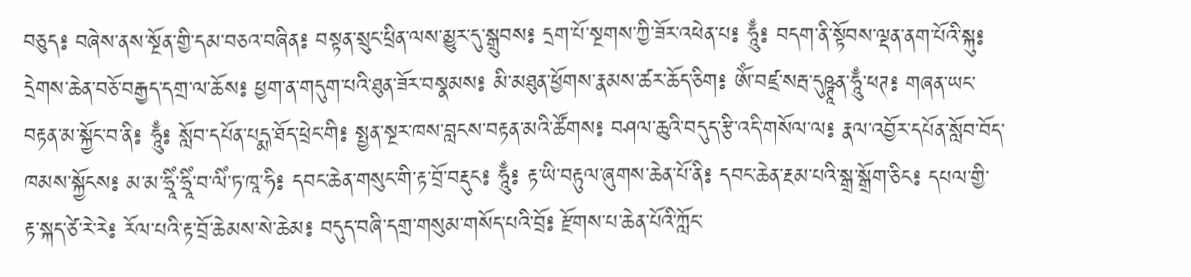བཅུད༔ བཞེས་ནས་སྔོན་གྱི་དམ་བཅའ་བཞིན༔ བསྟན་སྲུང་ཕྲིན་ལས་མྱུར་དུ་སྒྲུབས༔ དྲག་པོ་སྔགས་ཀྱི་ཟོར་འཕེན་པ༔ ཧཱུྃ༔ བདག་ནི་སྟོབས་ལྡན་ནག་པོའི་སྐུ༔ དྲེགས་ཆེན་བཅོ་བརྒྱད་དགྲ་ལ་ཆོས༔ ཕྱག་ན་གདུག་པའི་ཐུན་ཟོར་བསྣམས༔ མི་མཐུན་ཕྱོགས་རྣམས་ཚར་ཆོད་ཅིག༔ ཨོཾ་བཛྲ་སརྦ་དུཥྚཱན་ཧཱུྃ་ཕཊ༔ གཞན་ཡང་བརྟན་མ་སྐྱོང་བ་ནི༔ ཧཱུྃ༔ སློབ་དཔོན་པདྨ་ཐོད་ཕྲེང་གི༔ སྤྱན་སྔར་ཁས་བླངས་བརྟན་མའི་ཚོགས༔ བཤལ་ཆུའི་བདུད་རྩི་འདི་གསོལ་ལ༔ རྣལ་འབྱོར་དཔོན་སློབ་བོད་ཁམས་སྐྱོངས༔ མ་མ་ཧྲཱིཾ་ཧྲཱིཾ་བ་ལིཾ་ཏ་ཁཱ་ཧི༔ དབང་ཆེན་གསུང་གི་རྟ་བྲོ་བརྡུང༔ ཧཱུྃ༔ རྟ་ཡི་བརྟུལ་ཞུགས་ཆེན་པོ་ནི༔ དབང་ཆེན་རྔམ་པའི་སྒྲ་སྒྲོག་ཅིང༔ དཔལ་གྱི་རྟ་སྐད་ཙེ་རེ་རེ༔ རོལ་པའི་རྟ་བྲོ་ཆེམས་སེ་ཆེམ༔ བདུད་བཞི་དགྲ་གསུམ་གསོད་པའི་བྲོ༔ རྫོགས་པ་ཆེན་པོའི་ཀློང་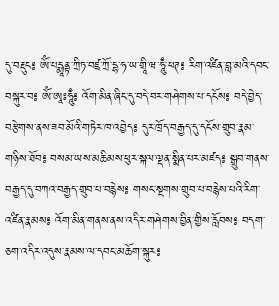དུ་བརྡུང༔ ཨོཾ་པདྨཱནྟ་ཀྲིཏ་བཛྲ་ཀྲོ་དྷ་ཧ་ཡ་གྲཱི་ཝ་ཧཱུྃ་ཕཊ༔ རིག་འཛིན་བླ་མའི་དབང་བསྐུར་བ༔ ཨོཾ་ཨཱཿཧཱུྃ༔ འོག་མིན་ཞིང་དུ་བདེ་བར་གཤེགས་པ་དངོས༔ བདེ་བྱེད་བརྩེགས་ནས་ཟབ་མོའི་གཏེར་ཁ་འབྱེད༔ དུར་ཁྲོད་བརྒྱད་དུ་དངོས་གྲུབ་རྣམ་གཉིས་ཐོབ༔ བསམ་ཡས་མཆིམས་ཕུར་སྐལ་ལྡན་སྨིན་པར་མཛད༔ སྒྲུབ་གནས་བརྒྱད་དུ་བཀའ་བརྒྱད་གྲུབ་པ་བརྙེས༔ གསང་སྔགས་གྲུབ་པ་བརྙེས་པའི་རིག་འཛིན་རྣམས༔ འོག་མིན་གནས་ནས་འདིར་གཤེགས་བྱིན་གྱིས་རློབས༔ བདག་ཅག་འདིར་འདུས་རྣམས་ལ་དབང་མཆོག་སྐུར༔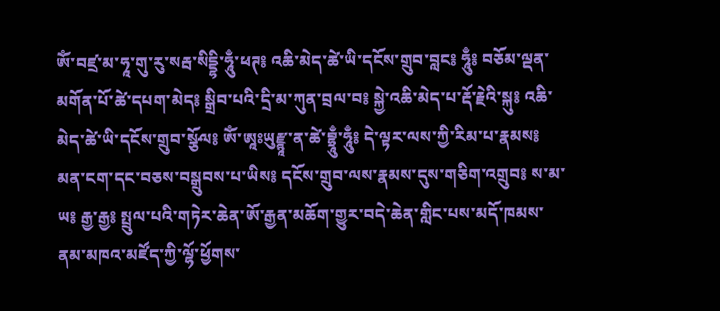ཨོཾ་བཛྲ་མ་ཧཱ་གུ་རུ་སརྦ་སིདྡྷི་ཧཱུྃ་ཕཊ༔ འཆི་མེད་ཚེ་ཡི་དངོས་གྲུབ་བླང༔ ཧཱུྃ༔ བཅོམ་ལྡན་མགོན་པོ་ཚེ་དཔག་མེད༔ སྒྲིབ་པའི་དྲི་མ་ཀུན་བྲལ་བ༔ སྐྱེ་འཆི་མེད་པ་རྡོ་རྗེའི་སྐུ༔ འཆི་མེད་ཚེ་ཡི་དངོས་གྲུབ་སྩོལ༔ ཨོཾ་ཨཱཿཡུརྫྙཱ་ན་ཚེ་བྷྲཱུྃ་ཧཱུྃ༔ དེ་ལྟར་ལས་ཀྱི་རིམ་པ་རྣམས༔ མན་ངག་དང་བཅས་བསྒྲུབས་པ་ཡིས༔ དངོས་གྲུབ་ལས་རྣམས་དུས་གཅིག་འགྲུབ༔ ས་མ་ཡ༔ རྒྱ་རྒྱ༔ སྤྲུལ་པའི་གཏེར་ཆེན་ཨོ་རྒྱན་མཆོག་གྱུར་བདེ་ཆེན་གླིང་པས་མདོ་ཁམས་ནམ་མཁའ་མཛོད་ཀྱི་ལྷོ་ཕྱོགས་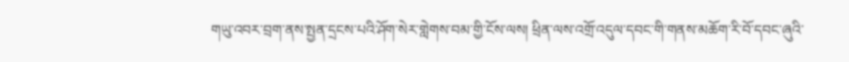གཡུ་འབར་བྲག་ནས་སྤྱན་དྲངས་པའི་ཤོག་སེར་གླེགས་བམ་གྱི་ངོས་ལས། ཕྲིན་ལས་འགྲོ་འདུལ་དབང་གི་གནས་མཆོག་རི་བོ་དབང་ཞུའི་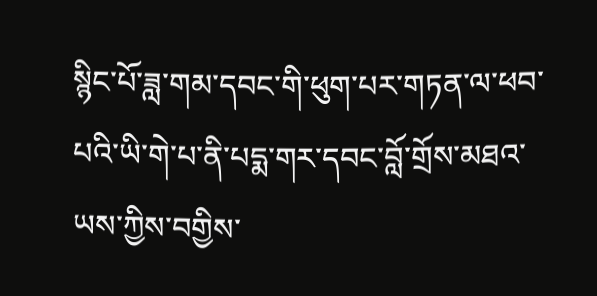སྙིང་པོ་ཟླ་གམ་དབང་གི་ཕུག་པར་གཏན་ལ་ཕབ་པའི་ཡི་གེ་པ་ནི་པདྨ་གར་དབང་བློ་གྲོས་མཐའ་ཡས་ཀྱིས་བགྱིས་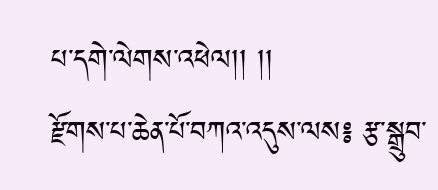པ་དགེ་ལེགས་འཕེལ།། །།
རྫོགས་པ་ཆེན་པོ་བཀའ་འདུས་ལས༔ རྩ་སྒྲུབ་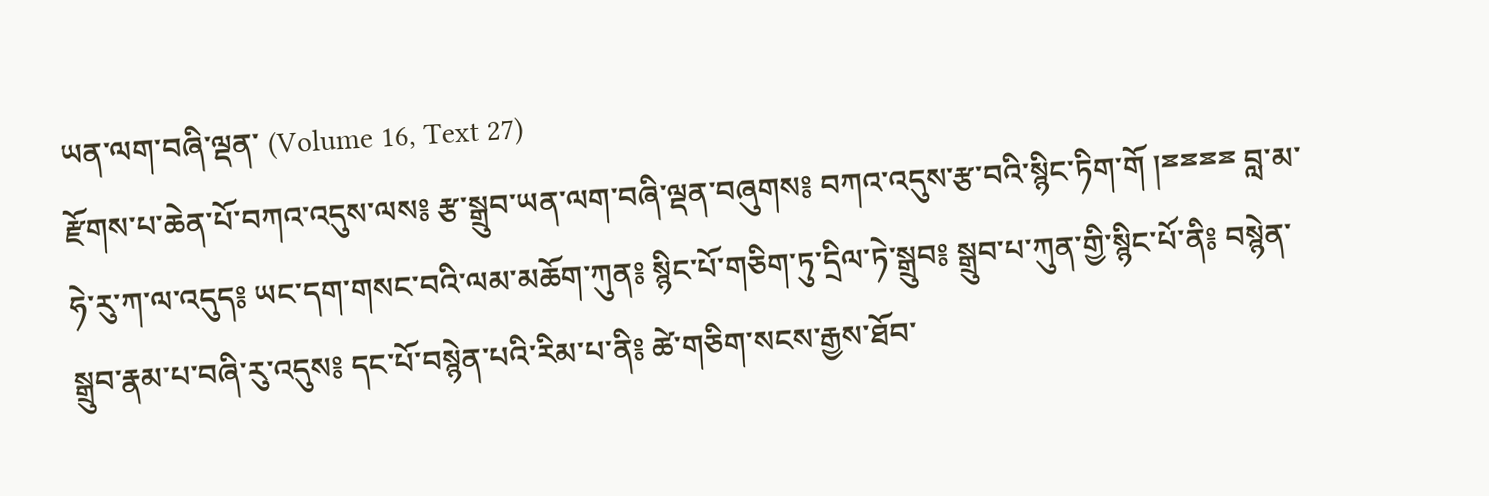ཡན་ལག་བཞི་ལྡན་ (Volume 16, Text 27)
རྫོགས་པ་ཆེན་པོ་བཀའ་འདུས་ལས༔ རྩ་སྒྲུབ་ཡན་ལག་བཞི་ལྡན་བཞུགས༔ བཀའ་འདུས་རྩ་བའི་སྙིང་ཏིག་གོ །ྈྈྈྈ བླ་མ་ཧེ་རུ་ཀ་ལ་འདུད༔ ཡང་དག་གསང་བའི་ལམ་མཆོག་ཀུན༔ སྙིང་པོ་གཅིག་ཏུ་དྲིལ་ཏེ་སྒྲུབ༔ སྒྲུབ་པ་ཀུན་གྱི་སྙིང་པོ་ནི༔ བསྙེན་སྒྲུབ་རྣམ་པ་བཞི་རུ་འདུས༔ དང་པོ་བསྙེན་པའི་རིམ་པ་ནི༔ ཚེ་གཅིག་སངས་རྒྱས་ཐོབ་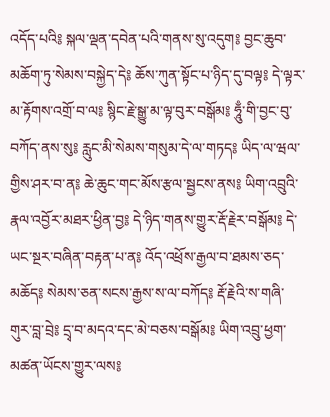འདོད་པའི༔ སྐལ་ལྡན་དབེན་པའི་གནས་སུ་འདུག༔ བྱང་ཆུབ་མཆོག་ཏུ་སེམས་བསྐྱེད་དེ༔ ཆོས་ཀུན་སྟོང་པ་ཉིད་དུ་བལྟ༔ དེ་ལྟར་མ་རྟོགས་འགྲོ་བ་ལ༔ སྙིང་རྗེ་སྒྱུ་མ་ལྟ་བུར་བསྒོམ༔ ཧཱུྃ་གི་བྱང་བུ་བཀོད་ནས་སུ༔ རླུང་མི་སེམས་གསུམ་དེ་ལ་གཏད༔ ཡིད་ལ་ཝལ་གྱིས་ཤར་བ་ན༔ ཆེ་ཆུང་གང་མོས་རྩལ་སྦྱངས་ནས༔ ཡིག་འབྲུའི་རྣལ་འབྱོར་མཐར་ཕྱིན་བྱ༔ དེ་ཉིད་གནས་གྱུར་རྡོ་རྗེར་བསྒོམ༔ དེ་ཡང་སྔར་བཞིན་བརྟན་པ་ན༔ འོད་འཕྲོས་རྒྱལ་བ་ཐམས་ཅད་མཆོད༔ སེམས་ཅན་སངས་རྒྱས་ས་ལ་བཀོད༔ རྡོ་རྗེའི་ས་གཞི་གུར་བླ་བྲེ༔ དྲྭ་བ་མདའ་དང་མེ་བཅས་བསྒོམ༔ ཡིག་འབྲུ་ཕྱག་མཚན་ཡོངས་གྱུར་ལས༔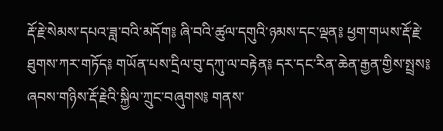རྡོ་རྗེ་སེམས་དཔའ་ཟླ་བའི་མདོག༔ ཞི་བའི་ཚུལ་དགུའི་ཉམས་དང་ལྡན༔ ཕྱག་གཡས་རྡོ་རྗེ་ཐུགས་ཀར་གཏོད༔ གཡོན་པས་དྲིལ་བུ་དཀུ་ལ་བརྟེན༔ དར་དང་རིན་ཆེན་རྒྱན་གྱིས་སྤྲས༔ ཞབས་གཉིས་རྡོ་རྗེའི་སྐྱིལ་ཀྲུང་བཞུགས༔ གནས་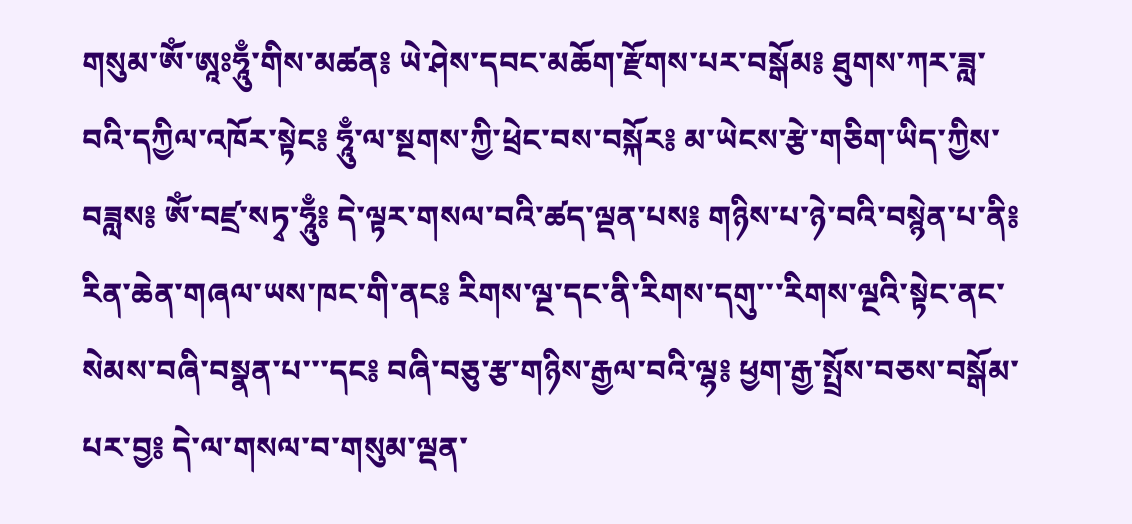གསུམ་ཨོཾ་ཨཱཿཧཱུྃ་གིས་མཚན༔ ཡེ་ཤེས་དབང་མཆོག་རྫོགས་པར་བསྒོམ༔ ཐུགས་ཀར་ཟླ་བའི་དཀྱིལ་འཁོར་སྟེང༔ ཧཱུྃ་ལ་སྔགས་ཀྱི་ཕྲེང་བས་བསྐོར༔ མ་ཡེངས་རྩེ་གཅིག་ཡིད་ཀྱིས་བཟླས༔ ཨོཾ་བཛྲ་སཏྭ་ཧཱུྃ༔ དེ་ལྟར་གསལ་བའི་ཚད་ལྡན་པས༔ གཉིས་པ་ཉེ་བའི་བསྙེན་པ་ནི༔ རིན་ཆེན་གཞལ་ཡས་ཁང་གི་ནང༔ རིགས་ལྔ་དང་ནི་རིགས་དགུ་་་རིགས་ལྔའི་སྟེང་ནང་སེམས་བཞི་བསྣན་པ་་་དང༔ བཞི་བཅུ་རྩ་གཉིས་རྒྱལ་བའི་ལྷ༔ ཕྱག་རྒྱ་སྤྲོས་བཅས་བསྒོམ་པར་བྱ༔ དེ་ལ་གསལ་བ་གསུམ་ལྡན་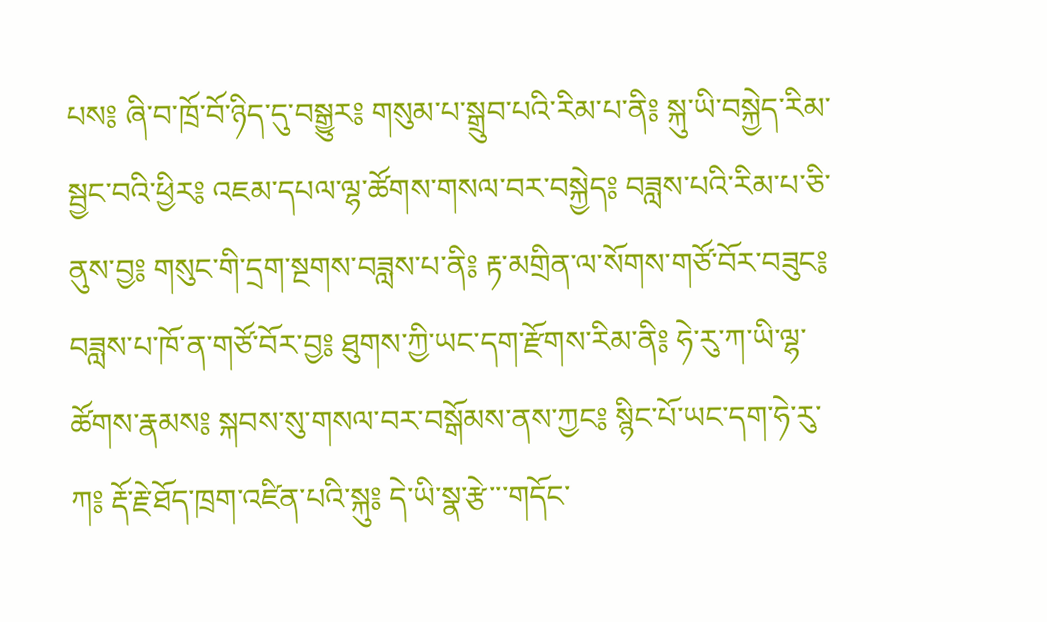པས༔ ཞི་བ་ཁྲོ་བོ་ཉིད་དུ་བསྒྱུར༔ གསུམ་པ་སྒྲུབ་པའི་རིམ་པ་ནི༔ སྐུ་ཡི་བསྐྱེད་རིམ་སྦྱང་བའི་ཕྱིར༔ འཇམ་དཔལ་ལྷ་ཚོགས་གསལ་བར་བསྐྱེད༔ བཟླས་པའི་རིམ་པ་ཅི་ནུས་བྱ༔ གསུང་གི་དྲག་སྔགས་བཟླས་པ་ནི༔ རྟ་མགྲིན་ལ་སོགས་གཙོ་བོར་བཟུང༔ བཟླས་པ་ཁོ་ན་གཙོ་བོར་བྱ༔ ཐུགས་ཀྱི་ཡང་དག་རྫོགས་རིམ་ནི༔ ཧེ་རུ་ཀ་ཡི་ལྷ་ཚོགས་རྣམས༔ སྐབས་སུ་གསལ་བར་བསྒོམས་ནས་ཀྱང༔ སྙིང་པོ་ཡང་དག་ཧེ་རུ་ཀ༔ རྡོ་རྗེ་ཐོད་ཁྲག་འཛིན་པའི་སྐུ༔ དེ་ཡི་སྣ་རྩེ་་་གདོང་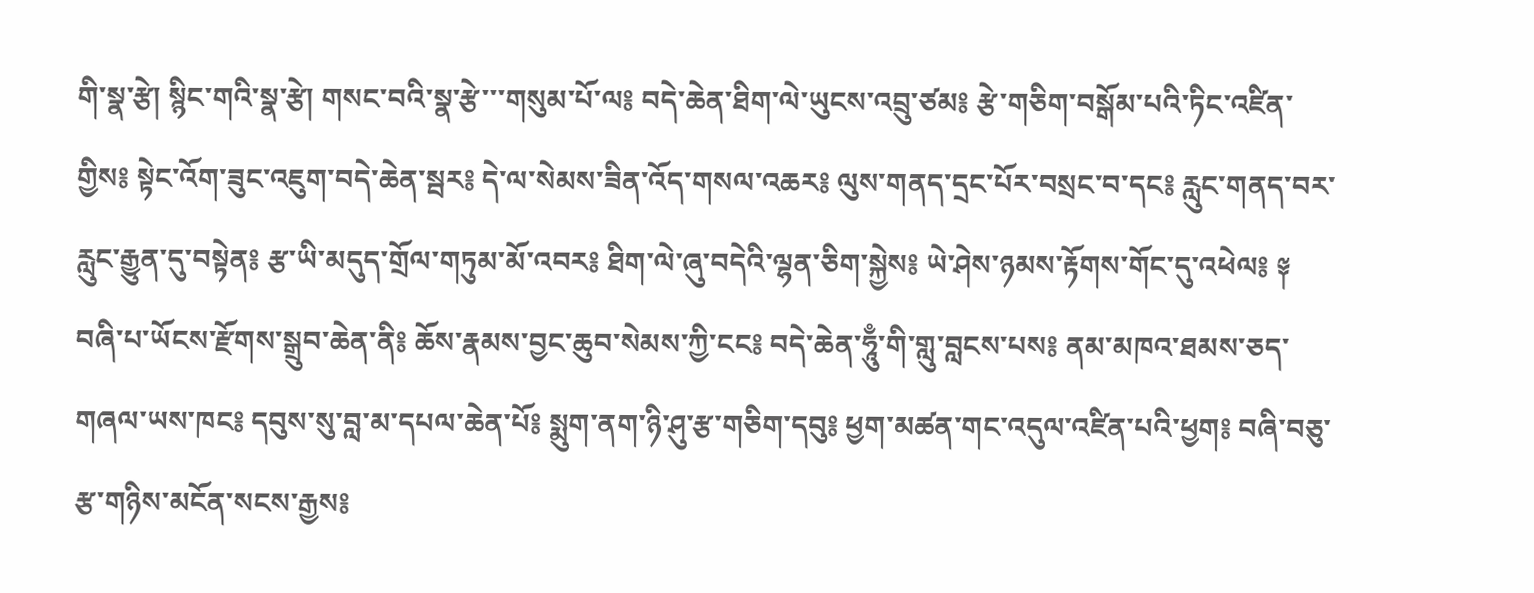གི་སྣ་རྩེ། སྙིང་གའི་སྣ་རྩེ། གསང་བའི་སྣ་རྩེ་་་གསུམ་པོ་ལ༔ བདེ་ཆེན་ཐིག་ལེ་ཡུངས་འབྲུ་ཙམ༔ རྩེ་གཅིག་བསྒོམ་པའི་ཏིང་འཛིན་གྱིས༔ སྟེང་འོག་ཟུང་འཇུག་བདེ་ཆེན་སྦར༔ དེ་ལ་སེམས་ཟིན་འོད་གསལ་འཆར༔ ལུས་གནད་དྲང་པོར་བསྲང་བ་དང༔ རླུང་གནད་བར་རླུང་རྒྱུན་དུ་བསྟེན༔ རྩ་ཡི་མདུད་གྲོལ་གཏུམ་མོ་འབར༔ ཐིག་ལེ་ཞུ་བདེའི་ལྷན་ཅིག་སྐྱེས༔ ཡེ་ཤེས་ཉམས་རྟོགས་གོང་དུ་འཕེལ༔ ༈ བཞི་པ་ཡོངས་རྫོགས་སྒྲུབ་ཆེན་ནི༔ ཆོས་རྣམས་བྱང་ཆུབ་སེམས་ཀྱི་ངང༔ བདེ་ཆེན་ཧཱུྃ་གི་གླུ་བླངས་པས༔ ནམ་མཁའ་ཐམས་ཅད་གཞལ་ཡས་ཁང༔ དབུས་སུ་བླ་མ་དཔལ་ཆེན་པོ༔ སྨུག་ནག་ཉི་ཤུ་རྩ་གཅིག་དབུ༔ ཕྱག་མཚན་གང་འདུལ་འཛིན་པའི་ཕྱག༔ བཞི་བཅུ་རྩ་གཉིས་མངོན་སངས་རྒྱས༔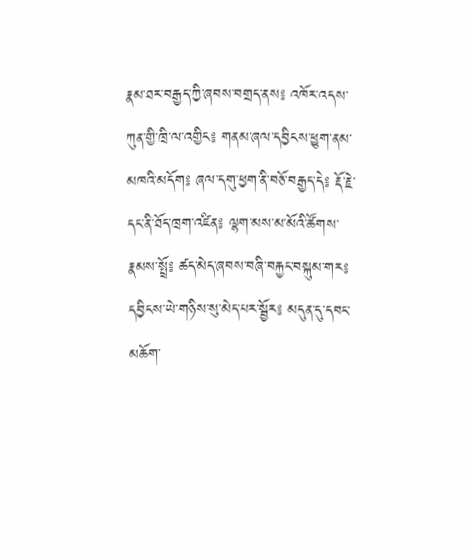རྣམ་ཐར་བརྒྱད་ཀྱི་ཞབས་བགྲད་ནས༔ འཁོར་འདས་ཀུན་གྱི་ཁྲི་ལ་འགྱིང༔ གནམ་ཞལ་དབྱིངས་ཕྱུག་ནམ་མཁའི་མདོག༔ ཞལ་དགུ་ཕྱག་ནི་བཅོ་བརྒྱད་དེ༔ རྡོ་རྗེ་དང་ནི་ཐོད་ཁྲག་འཛིན༔ ལྷག་མས་མ་མོའི་ཚོགས་རྣམས་སྤྲོ༔ ཚད་མེད་ཞབས་བཞི་བརྐྱང་བསྐུམ་གར༔ དབྱིངས་ཡེ་གཉིས་སུ་མེད་པར་སྦྱོར༔ མདུན་དུ་དབང་མཆོག་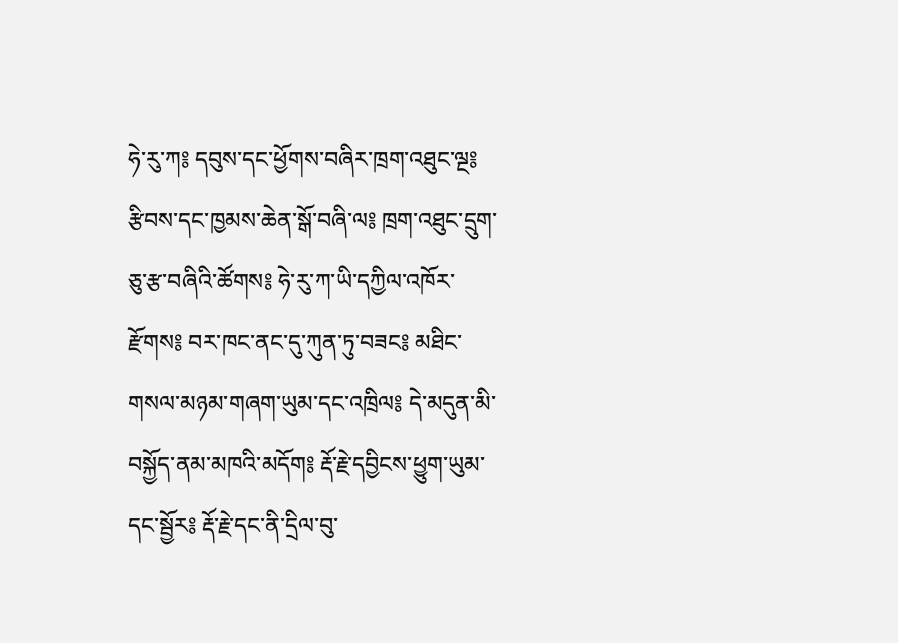ཧེ་རུ་ཀ༔ དབུས་དང་ཕྱོགས་བཞིར་ཁྲག་འཐུང་ལྔ༔ རྩིབས་དང་ཁྱམས་ཆེན་སྒོ་བཞི་ལ༔ ཁྲག་འཐུང་དྲུག་ཅུ་རྩ་བཞིའི་ཚོགས༔ ཧེ་རུ་ཀ་ཡི་དཀྱིལ་འཁོར་རྫོགས༔ བར་ཁང་ནང་དུ་ཀུན་ཏུ་བཟང༔ མཐིང་གསལ་མཉམ་གཞག་ཡུམ་དང་འཁྲིལ༔ དེ་མདུན་མི་བསྐྱོད་ནམ་མཁའི་མདོག༔ རྡོ་རྗེ་དབྱིངས་ཕྱུག་ཡུམ་དང་སྦྱོར༔ རྡོ་རྗེ་དང་ནི་དྲིལ་བུ་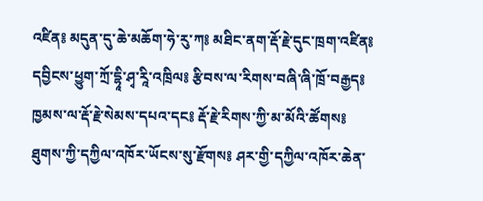འཛིན༔ མདུན་དུ་ཆེ་མཆོག་ཧེ་རུ་ཀ༔ མཐིང་ནག་རྡོ་རྗེ་དུང་ཁྲག་འཛིན༔ དབྱིངས་ཕྱུག་ཀྲོ་དྷཱི་ཤྭ་རཱི་འཁྲིལ༔ རྩིབས་ལ་རིགས་བཞི་ཞི་ཁྲོ་བརྒྱད༔ ཁྱམས་ལ་རྡོ་རྗེ་སེམས་དཔའ་དང༔ རྡོ་རྗེ་རིགས་ཀྱི་མ་མོའི་ཚོགས༔ ཐུགས་ཀྱི་དཀྱིལ་འཁོར་ཡོངས་སུ་རྫོགས༔ ཤར་གྱི་དཀྱིལ་འཁོར་ཆེན་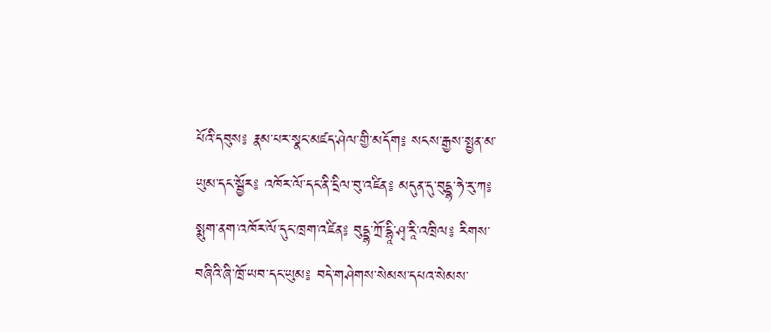པོའི་དབུས༔ རྣམ་པར་སྣང་མཛད་ཤེལ་གྱི་མདོག༔ སངས་རྒྱས་སྤྱན་མ་ཡུམ་དང་སྦྱོར༔ འཁོར་ལོ་དང་ནི་དྲིལ་བུ་འཛིན༔ མདུན་དུ་བུདྡྷ་ཧེ་རུ་ཀ༔ སྨུག་ནག་འཁོར་ལོ་དུང་ཁྲག་འཛིན༔ བུདྡྷ་ཀྲོ་དྷཱི་ཤྭ་རཱི་འཁྲིལ༔ རིགས་བཞིའི་ཞི་ཁྲོ་ཡབ་དང་ཡུམ༔ བདེ་གཤེགས་སེམས་དཔའ་སེམས་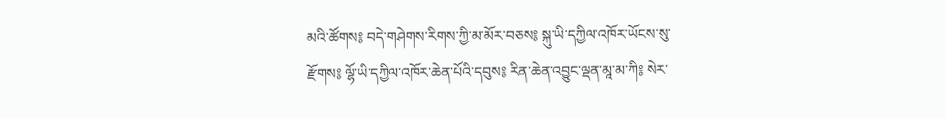མའི་ཚོགས༔ བདེ་གཤེགས་རིགས་ཀྱི་མ་མོར་བཅས༔ སྐུ་ཡི་དཀྱིལ་འཁོར་ཡོངས་སུ་རྫོགས༔ ལྷོ་ཡི་དཀྱིལ་འཁོར་ཆེན་པོའི་དབུས༔ རིན་ཆེན་འབྱུང་ལྡན་མཱ་མ་ཀི༔ སེར་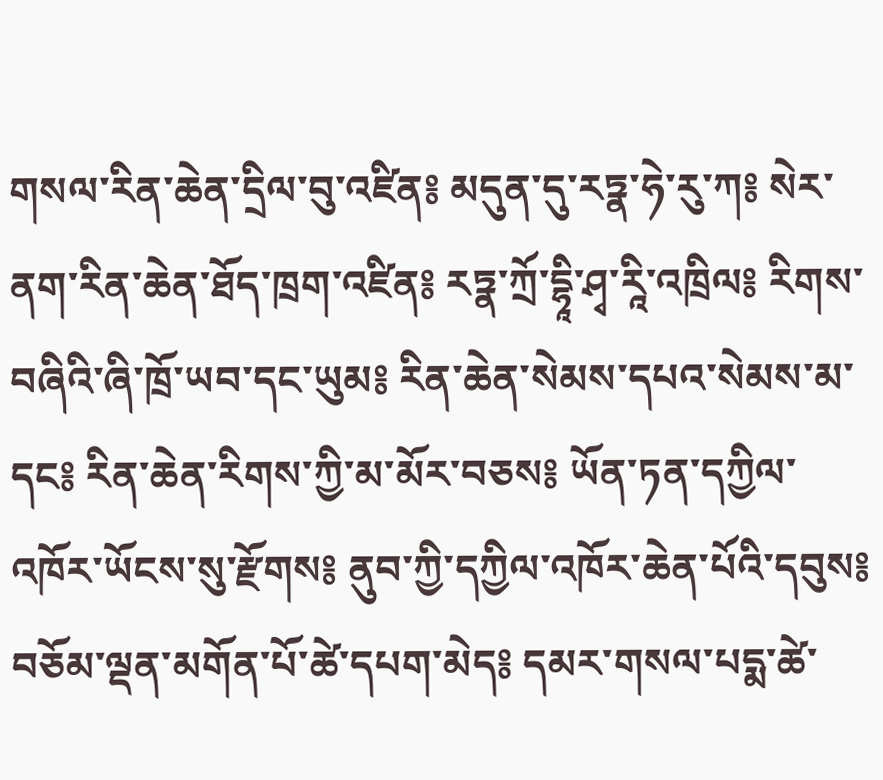གསལ་རིན་ཆེན་དྲིལ་བུ་འཛིན༔ མདུན་དུ་རཏྣ་ཧེ་རུ་ཀ༔ སེར་ནག་རིན་ཆེན་ཐོད་ཁྲག་འཛིན༔ རཏྣ་ཀྲོ་དྷཱི་ཤྭ་རཱི་འཁྲིལ༔ རིགས་བཞིའི་ཞི་ཁྲོ་ཡབ་དང་ཡུམ༔ རིན་ཆེན་སེམས་དཔའ་སེམས་མ་དང༔ རིན་ཆེན་རིགས་ཀྱི་མ་མོར་བཅས༔ ཡོན་ཏན་དཀྱིལ་འཁོར་ཡོངས་སུ་རྫོགས༔ ནུབ་ཀྱི་དཀྱིལ་འཁོར་ཆེན་པོའི་དབུས༔ བཅོམ་ལྡན་མགོན་པོ་ཚེ་དཔག་མེད༔ དམར་གསལ་པདྨ་ཚེ་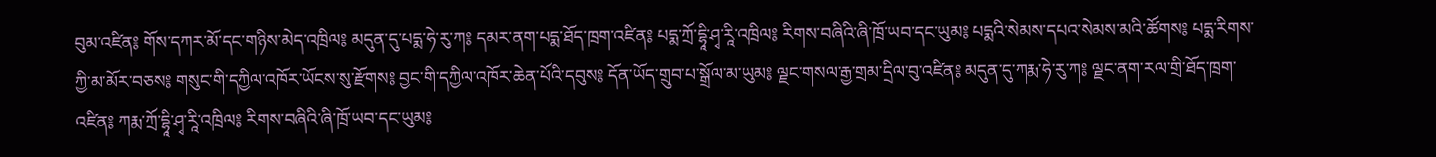བུམ་འཛིན༔ གོས་དཀར་མོ་དང་གཉིས་མེད་འཁྲིལ༔ མདུན་དུ་པདྨ་ཧེ་རུ་ཀ༔ དམར་ནག་པདྨ་ཐོད་ཁྲག་འཛིན༔ པདྨ་ཀྲོ་དྷཱི་ཤྭ་རཱི་འཁྲིལ༔ རིགས་བཞིའི་ཞི་ཁྲོ་ཡབ་དང་ཡུམ༔ པདྨའི་སེམས་དཔའ་སེམས་མའི་ཚོགས༔ པདྨ་རིགས་ཀྱི་མ་མོར་བཅས༔ གསུང་གི་དཀྱིལ་འཁོར་ཡོངས་སུ་རྫོགས༔ བྱང་གི་དཀྱིལ་འཁོར་ཆེན་པོའི་དབུས༔ དོན་ཡོད་གྲུབ་པ་སྒྲོལ་མ་ཡུམ༔ ལྗང་གསལ་རྒྱ་གྲམ་དྲིལ་བུ་འཛིན༔ མདུན་དུ་ཀརྨ་ཧེ་རུ་ཀ༔ ལྗང་ནག་རལ་གྲི་ཐོད་ཁྲག་འཛིན༔ ཀརྨ་ཀྲོ་དྷཱི་ཤྭ་རཱི་འཁྲིལ༔ རིགས་བཞིའི་ཞི་ཁྲོ་ཡབ་དང་ཡུམ༔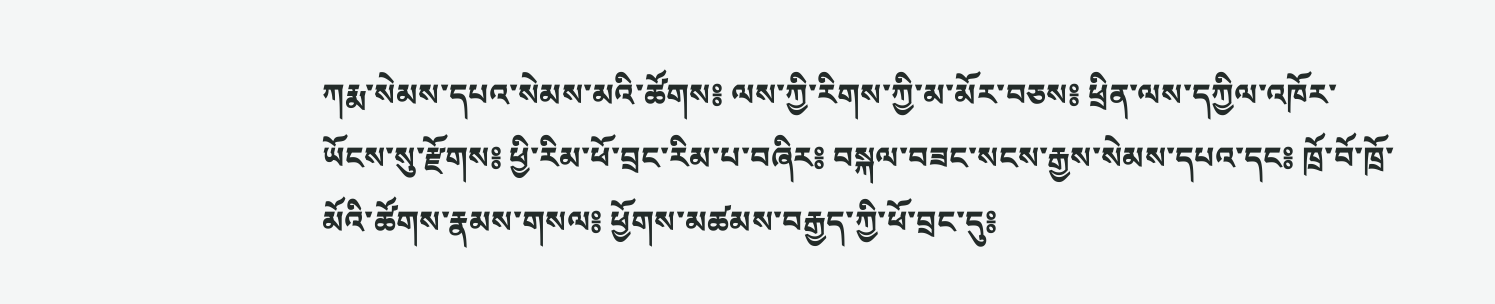ཀརྨ་སེམས་དཔའ་སེམས་མའི་ཚོགས༔ ལས་ཀྱི་རིགས་ཀྱི་མ་མོར་བཅས༔ ཕྲིན་ལས་དཀྱིལ་འཁོར་ཡོངས་སུ་རྫོགས༔ ཕྱི་རིམ་ཕོ་བྲང་རིམ་པ་བཞིར༔ བསྐལ་བཟང་སངས་རྒྱས་སེམས་དཔའ་དང༔ ཁྲོ་བོ་ཁྲོ་མོའི་ཚོགས་རྣམས་གསལ༔ ཕྱོགས་མཚམས་བརྒྱད་ཀྱི་ཕོ་བྲང་དུ༔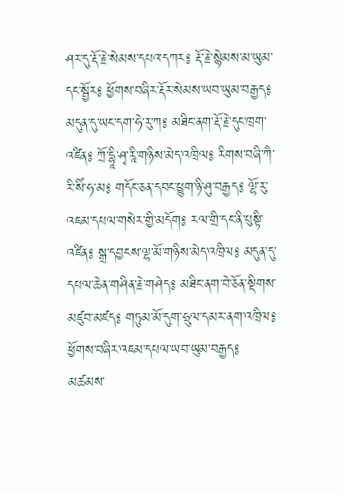ཤར་དུ་རྡོ་རྗེ་སེམས་དཔའ་དཀར༔ རྡོ་རྗེ་སྙེམས་མ་ཡུམ་དང་སྦྱོར༔ ཕྱོགས་བཞིར་རྡོར་སེམས་ཡབ་ཡུམ་བརྒྱད༔ མདུན་དུ་ཡང་དག་ཧེ་རུ་ཀ༔ མཐིང་ནག་རྡོ་རྗེ་དུང་ཁྲག་འཛིན༔ ཀྲོ་དྷཱི་ཤྭ་རཱི་གཉིས་མེད་འཁྲིལ༔ རིགས་བཞི་ཀཻ་རི་སིཾ་ཧ་མ༔ གདོང་ཅན་དབང་ཕྱུག་ཉི་ཤུ་བརྒྱད༔ ལྷོ་རུ་འཇམ་དཔལ་གསེར་གྱི་མདོག༔ རལ་གྲི་དང་ནི་པུསྟི་འཛིན༔ སྒྲ་དབྱངས་ལྷ་མོ་གཉིས་མེད་འཁྲིལ༔ མདུན་དུ་དཔལ་ཆེན་གཤིན་རྗེ་གཤེད༔ མཐིང་ནག་བེ་ཅོན་སྡིགས་མཛུབ་མཛད༔ གཏུམ་མོ་དུག་ཧྲུལ་དམར་ནག་འཁྲིལ༔ ཕྱོགས་བཞིར་འཇམ་དཔལ་ཡབ་ཡུམ་བརྒྱད༔ མཚམས་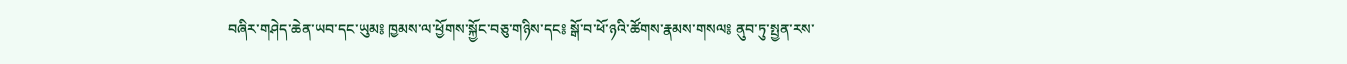བཞིར་གཤེད་ཆེན་ཡབ་དང་ཡུམ༔ ཁྱམས་ལ་ཕྱོགས་སྐྱོང་བཅུ་གཉིས་དང༔ སྒོ་བ་ཕོ་ཉའི་ཚོགས་རྣམས་གསལ༔ ནུབ་ཏུ་སྤྱན་རས་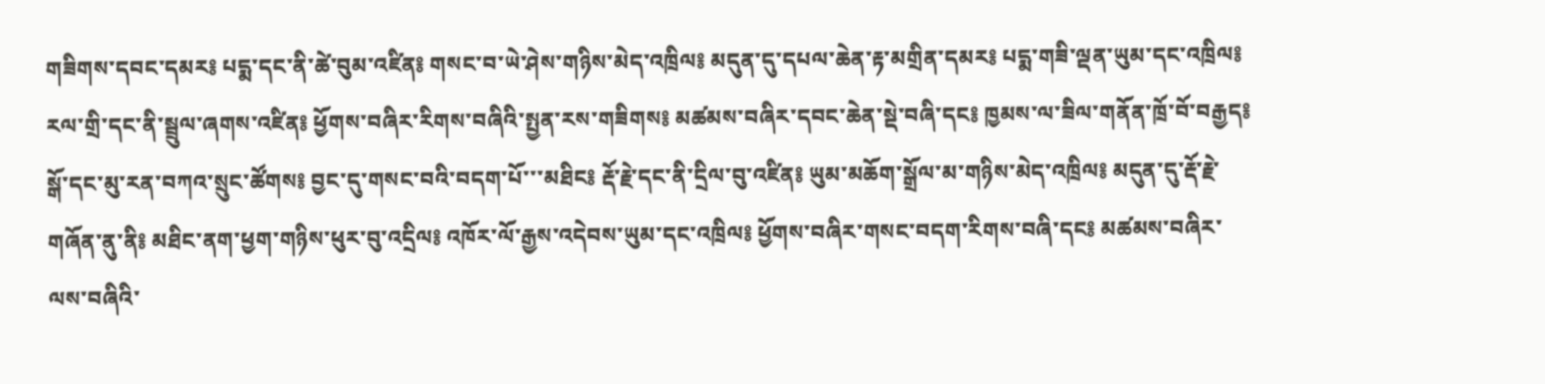གཟིགས་དབང་དམར༔ པདྨ་དང་ནི་ཚེ་བུམ་འཛིན༔ གསང་བ་ཡེ་ཤེས་གཉིས་མེད་འཁྲིལ༔ མདུན་དུ་དཔལ་ཆེན་རྟ་མགྲིན་དམར༔ པདྨ་གཟི་ལྡན་ཡུམ་དང་འཁྲིལ༔ རལ་གྲི་དང་ནི་སྦྲུལ་ཞགས་འཛིན༔ ཕྱོགས་བཞིར་རིགས་བཞིའི་སྤྱན་རས་གཟིགས༔ མཚམས་བཞིར་དབང་ཆེན་སྡེ་བཞི་དང༔ ཁྱམས་ལ་ཟིལ་གནོན་ཁྲོ་བོ་བརྒྱད༔ སྒོ་དང་མུ་རན་བཀའ་སྲུང་ཚོགས༔ བྱང་དུ་གསང་བའི་བདག་པོ་་་མཐིང༔ རྡོ་རྗེ་དང་ནི་དྲིལ་བུ་འཛིན༔ ཡུམ་མཆོག་སྒྲོལ་མ་གཉིས་མེད་འཁྲིལ༔ མདུན་དུ་རྡོ་རྗེ་གཞོན་ནུ་ནི༔ མཐིང་ནག་ཕྱག་གཉིས་ཕུར་བུ་འདྲིལ༔ འཁོར་ལོ་རྒྱས་འདེབས་ཡུམ་དང་འཁྲིལ༔ ཕྱོགས་བཞིར་གསང་བདག་རིགས་བཞི་དང༔ མཚམས་བཞིར་ལས་བཞིའི་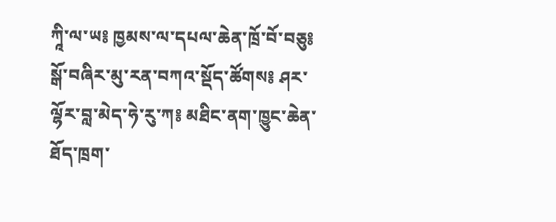ཀཱི་ལ་ཡ༔ ཁྱམས་ལ་དཔལ་ཆེན་ཁྲོ་བོ་བཅུ༔ སྒོ་བཞིར་མུ་རན་བཀའ་སྡོད་ཚོགས༔ ཤར་ལྷོར་བླ་མེད་ཧེ་རུ་ཀ༔ མཐིང་ནག་ཁྱུང་ཆེན་ཐོད་ཁྲག་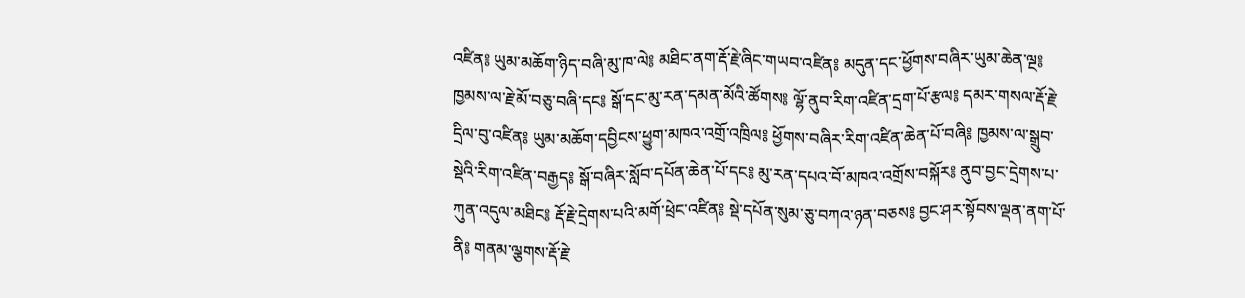འཛིན༔ ཡུམ་མཆོག་ཉིད་བཞི་མུ་ཁ་ལེ༔ མཐིང་ནག་རྡོ་རྗེ་ཞིང་གཡབ་འཛིན༔ མདུན་དང་ཕྱོགས་བཞིར་ཡུམ་ཆེན་ལྔ༔ ཁྱམས་ལ་རྗེ་མོ་བཅུ་བཞི་དང༔ སྒོ་དང་མུ་རན་དམན་མོའི་ཚོགས༔ ལྷོ་ནུབ་རིག་འཛིན་དྲག་པོ་རྩལ༔ དམར་གསལ་རྡོ་རྗེ་དྲིལ་བུ་འཛིན༔ ཡུམ་མཆོག་དབྱིངས་ཕྱུག་མཁའ་འགྲོ་འཁྲིལ༔ ཕྱོགས་བཞིར་རིག་འཛིན་ཆེན་པོ་བཞི༔ ཁྱམས་ལ་སྒྲུབ་སྡེའི་རིག་འཛིན་བརྒྱད༔ སྒོ་བཞིར་སློབ་དཔོན་ཆེན་པོ་དང༔ མུ་རན་དཔའ་བོ་མཁའ་འགྲོས་བསྐོར༔ ནུབ་བྱང་དྲེགས་པ་ཀུན་འདུལ་མཐིང༔ རྡོ་རྗེ་དྲེགས་པའི་མགོ་ཕྲེང་འཛིན༔ སྡེ་དཔོན་སུམ་ཅུ་བཀའ་ཉན་བཅས༔ བྱང་ཤར་སྟོབས་ལྡན་ནག་པོ་ནི༔ གནམ་ལྕགས་རྡོ་རྗེ་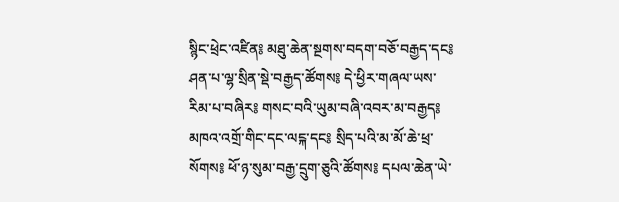སྙིང་ཕྲེང་འཛིན༔ མཐུ་ཆེན་སྔགས་བདག་བཅོ་བརྒྱད་དང༔ ཤན་པ་ལྷ་སྲིན་སྡེ་བརྒྱད་ཚོགས༔ དེ་ཕྱིར་གཞལ་ཡས་རིམ་པ་བཞིར༔ གསང་བའི་ཡུམ་བཞི་འབར་མ་བརྒྱད༔ མཁའ་འགྲོ་གིང་དང་ལངྐ་དང༔ སྲིད་པའི་མ་མོ་ཆེ་ཕྲ་སོགས༔ ཕོ་ཉ་སུམ་བརྒྱ་དྲུག་ཅུའི་ཚོགས༔ དཔལ་ཆེན་ཡེ་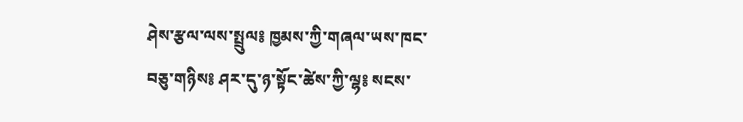ཤེས་རྩལ་ལས་སྤྲུལ༔ ཁྱམས་ཀྱི་གཞལ་ཡས་ཁང་བཅུ་གཉིས༔ ཤར་དུ་ཉ་སྟོང་ཚེས་ཀྱི་ལྷ༔ སངས་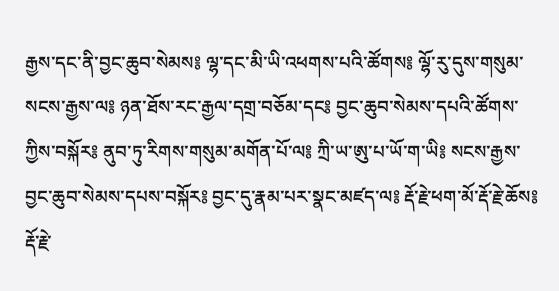རྒྱས་དང་ནི་བྱང་ཆུབ་སེམས༔ ལྷ་དང་མི་ཡི་འཕགས་པའི་ཚོགས༔ ལྷོ་རུ་དུས་གསུམ་སངས་རྒྱས་ལ༔ ཉན་ཐོས་རང་རྒྱལ་དགྲ་བཅོམ་དང༔ བྱང་ཆུབ་སེམས་དཔའི་ཚོགས་ཀྱིས་བསྐོར༔ ནུབ་ཏུ་རིགས་གསུམ་མགོན་པོ་ལ༔ ཀྲི་ཡ་ཨུ་པ་ཡོ་ག་ཡི༔ སངས་རྒྱས་བྱང་ཆུབ་སེམས་དཔས་བསྐོར༔ བྱང་དུ་རྣམ་པར་སྣང་མཛད་ལ༔ རྡོ་རྗེ་ཕག་མོ་རྡོ་རྗེ་ཆོས༔ རྡོ་རྗེ་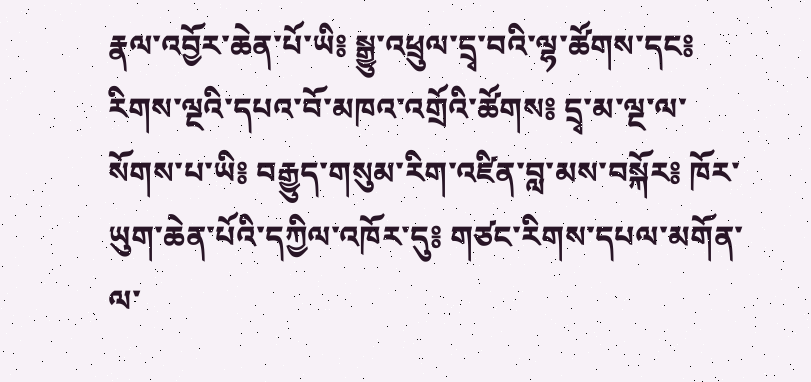རྣལ་འབྱོར་ཆེན་པོ་ཡི༔ སྒྱུ་འཕྲུལ་དྲྭ་བའི་ལྷ་ཚོགས་དང༔ རིགས་ལྔའི་དཔའ་བོ་མཁའ་འགྲོའི་ཚོགས༔ དྲྭ་མ་ལྔ་ལ་སོགས་པ་ཡི༔ བརྒྱུད་གསུམ་རིག་འཛིན་བླ་མས་བསྐོར༔ ཁོར་ཡུག་ཆེན་པོའི་དཀྱིལ་འཁོར་དུ༔ གཙང་རིགས་དཔལ་མགོན་ལ་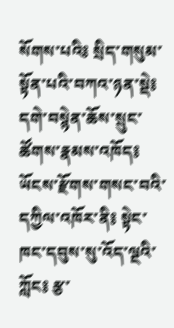སོགས་པའི༔ སྲིད་གསུམ་སྟོན་པའི་བཀའ་ཉན་སྡེ༔ དགེ་བསྙེན་ཆོས་སྲུང་ཚོགས་རྣམས་འཁོད༔ ཡོངས་རྫོགས་གསང་བའི་དཀྱིལ་འཁོར་ནི༔ སྟེང་ཁང་དབུས་སུ་འོད་ལྔའི་ཀློང༔ རྩ་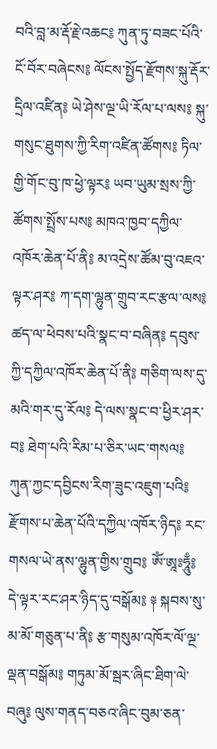བའི་བླ་མ་རྡོ་རྗེ་འཆང༔ ཀུན་ཏུ་བཟང་པོའི་ངོ་བོར་བཞེངས༔ ལོངས་སྤྱོད་རྫོགས་སྐུ་རྡོར་དྲིལ་འཛིན༔ ཡེ་ཤེས་ལྔ་ཡི་རོལ་པ་ལས༔ སྐུ་གསུང་ཐུགས་ཀྱི་རིག་འཛིན་ཚོགས༔ ཏིལ་གྱི་གོང་བུ་ཁ་ཕྱེ་ལྟར༔ ཡབ་ཡུམ་སྲས་ཀྱི་ཚོགས་སྤྲོས་པས༔ མཁའ་ཁྱབ་དཀྱིལ་འཁོར་ཆེན་པོ་ནི༔ མ་འདྲེས་ཚོམ་བུ་འཇའ་ལྟར་ཤར༔ ཀ་དག་ལྷུན་གྲུབ་རང་རྩལ་ལས༔ ཚད་ལ་ཕེབས་པའི་སྣང་བ་བཞིན༔ དབུས་ཀྱི་དཀྱིལ་འཁོར་ཆེན་པོ་ནི༔ གཅིག་ལས་དུ་མའི་གར་དུ་རོལ༔ དེ་ལས་སྣང་བ་ཕྱིར་ཤར་བ༔ ཐེག་པའི་རིམ་པ་ཅིར་ཡང་གསལ༔ ཀུན་ཀྱང་དབྱིངས་རིག་ཟུང་འཇུག་པའི༔ རྫོགས་པ་ཆེན་པོའི་དཀྱིལ་འཁོར་ཉིད༔ རང་གསལ་ཡེ་ནས་ལྷུན་གྱིས་གྲུབ༔ ཨོཾ་ཨཱཿཧཱུྃ༔ དེ་ལྟར་རང་ཤར་ཉིད་དུ་བསྒོམ༔ ༈ སྐབས་སུ་མ་མོ་གཅུན་པ་ནི༔ རྩ་གསུམ་འཁོར་ལོ་ལྔ་ལྡན་བསྒོམ༔ གཏུམ་མོ་སྦར་ཞིང་ཐིག་ལེ་བཞུ༔ ལུས་གནད་བཅའ་ཞིང་བུམ་ཅན་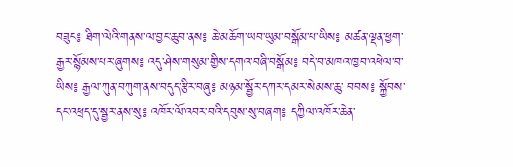བཟུང༔ ཐིག་ལེའི་གནས་ལ་བྱང་ཆུབ་ནས༔ ཆེ་མཆོག་ཡབ་ཡུམ་བསྒོམ་པ་ཡིས༔ མཚན་ལྡན་ཕྱག་རྒྱར་སྙོམས་པར་ཞུགས༔ འདུ་ཤེས་གསུམ་གྱིས་དགའ་བཞི་བསྒོམ༔ བདེ་བ་མཁའ་ཁྱབ་འཕེལ་བ་ཡིས༔ རྒྱལ་ཀུན་བཀུག་ནས་བདུད་རྩིར་བཞུ༔ མཉམ་སྦྱོར་དཀར་དམར་སེམས་ཆུ་ བབས༔ སྐྱོབས་དང་འཕྲད་དུ་སྦྱར་ནས་སུ༔ འཁོར་ལོ་འབར་བའི་དབུས་སུ་བཞག༔ དཀྱིལ་འཁོར་ཆེན་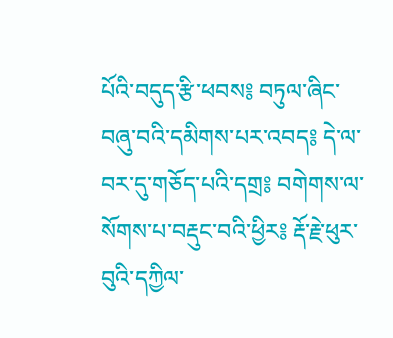པོའི་བདུད་རྩི་ཕབས༔ བཏུལ་ཞིང་བཞུ་བའི་དམིགས་པར་འབད༔ དེ་ལ་བར་དུ་གཅོད་པའི་དགྲ༔ བགེགས་ལ་སོགས་པ་བརྡུང་བའི་ཕྱིར༔ རྡོ་རྗེ་ཕུར་བུའི་དཀྱིལ་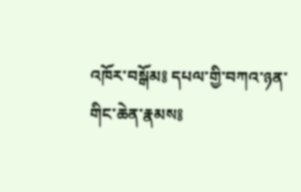འཁོར་བསྒོམ༔ དཔལ་གྱི་བཀའ་ཉན་གིང་ཆེན་རྣམས༔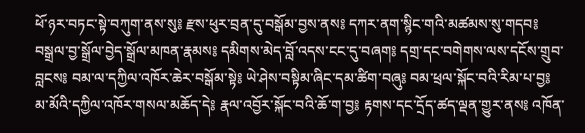ཕོ་ཉར་བཏང་སྟེ་བཀུག་ནས་སུ༔ རྫས་ཕུར་བྲན་དུ་བསྒོམ་བྱས་ནས༔ དཀར་ནག་སྙིང་གའི་མཚམས་སུ་གདབ༔ བསྒྲལ་བྱ་སྒྲོལ་བྱེད་སྒྲོལ་མཁན་རྣམས༔ དམིགས་མེད་བློ་འདས་ངང་དུ་བཞག༔ དགྲ་དང་བགེགས་ལས་དངོས་གྲུབ་བླངས༔ བམ་ལ་དཀྱིལ་འཁོར་ཆེར་བསྒོམ་སྟེ༔ ཡེ་ཤེས་བསྟིམ་ཞིང་དམ་ཚིག་བཞུ༔ བམ་ཕྲལ་སྐོང་བའི་རིམ་པ་བྱ༔ མ་མོའི་དཀྱིལ་འཁོར་གསལ་མཆོད་དེ༔ རྣལ་འབྱོར་སྐོང་བའི་ཆོ་ག་བྱ༔ རྟགས་དང་དྲོད་ཚད་ལྡན་གྱུར་ནས༔ འཁོན་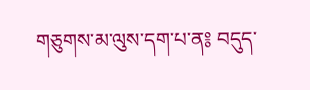གཅུགས་མ་ལུས་དག་པ་ན༔ བདུད་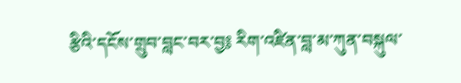རྩིའི་དངོས་གྲུབ་བླང་བར་བྱ༔ རིག་འཛིན་བླ་མ་ཀུན་བསྐུལ་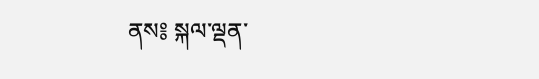ནས༔ སྐལ་ལྡན་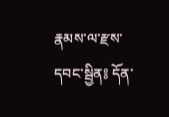རྣམས་ལ་རྫས་དབང་སྦྱིན༔ དོན་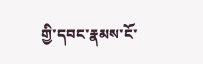གྱི་དབང་རྣམས་ངོ་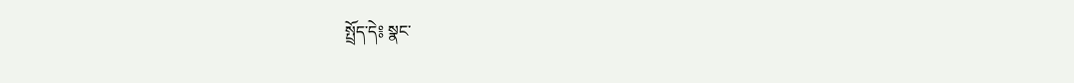སྤྲོད་དེ༔ སྣང་